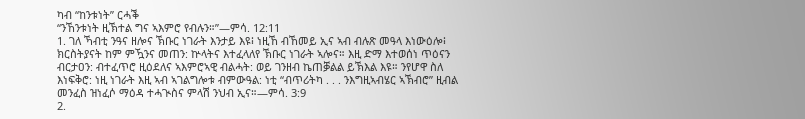ካብ “ከንቱነት” ርሓቕ
“ንኸንቱነት ዚኽተል ግና ኣእምሮ የብሉን።”—ምሳ. 12:11
1. ገለ ኻብቲ ንዓና ዘሎና ኽቡር ነገራት እንታይ እዩ፧ ነዚኸ ብኸመይ ኢና ኣብ ብሉጽ መዓላ እነውዕሎ፧
ክርስትያናት ከም ምዃንና መጠን: ኵላትና እተፈላለየ ኽቡር ነገራት ኣሎና። እዚ ድማ እተወሰነ ጥዕናን ብርታዐን: ብተፈጥሮ ዚዕደለና ኣእምሮኣዊ ብልሓት: ወይ ገንዘብ ኬጠቓልል ይኽእል እዩ። ንየሆዋ ስለ እነፍቅሮ: ነዚ ነገራት እዚ ኣብ ኣገልግሎቱ ብምውዓል: ነቲ “ብጥሪትካ . . . ንእግዚኣብሄር ኣኽብሮ” ዚብል መንፈስ ዝነፈሶ ማዕዳ ተሓጒስና ምላሽ ንህብ ኢና።—ምሳ. 3:9
2.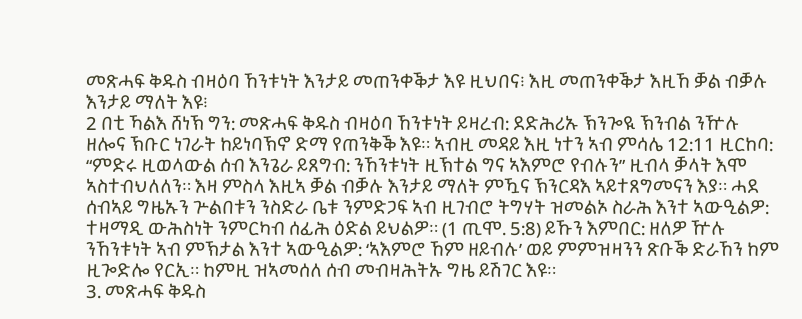መጽሓፍ ቅዱስ ብዛዕባ ኸንቱነት እንታይ መጠንቀቕታ እዩ ዚህበና፧ እዚ መጠንቀቕታ እዚኸ ቓል ብቓሉ እንታይ ማለት እዩ፧
2 በቲ ኻልእ ሸነኽ ግን: መጽሓፍ ቅዱስ ብዛዕባ ኸንቱነት ይዛረብ: ደድሕሪኡ ኽንጐዪ ኽንብል ንዅሉ ዘሎና ኽቡር ነገራት ከይነባኽኖ ድማ የጠንቅቕ እዩ። ኣብዚ መዳይ እዚ ነተን ኣብ ምሳሌ 12:11 ዚርከባ: “ምድሩ ዚወላውል ሰብ እንጌራ ይጸግብ: ንኸንቱነት ዚኽተል ግና ኣእምሮ የብሉን” ዚብላ ቓላት እሞ ኣስተብህለለን። እዛ ምስላ እዚኣ ቓል ብቓሉ እንታይ ማለት ምዃና ኽንርዳእ ኣይተጸግመናን እያ። ሓደ ሰብኣይ ግዜኡን ጕልበቱን ንስድራ ቤቱ ንምድጋፍ ኣብ ዚገብሮ ትግሃት ዝመልኦ ስራሕ እንተ ኣውዒልዎ: ተዛማዲ ውሕስነት ንምርካብ ሰፊሕ ዕድል ይህልዎ። (1 ጢሞ. 5:8) ይኹን እምበር: ዘለዎ ዅሉ ንኸንቱነት ኣብ ምኽታል እንተ ኣውዒልዎ: ‘ኣእምሮ ኸም ዘይብሉ’ ወይ ምምዝዛንን ጽቡቕ ድራኸን ከም ዚጐድሎ የርኢ። ከምዚ ዝኣመሰለ ሰብ መብዛሕትኡ ግዜ ይሽገር እዩ።
3. መጽሓፍ ቅዱስ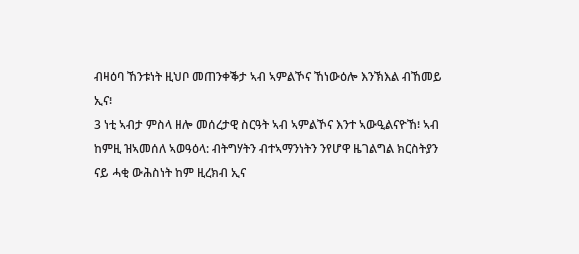ብዛዕባ ኸንቱነት ዚህቦ መጠንቀቕታ ኣብ ኣምልኾና ኸነውዕሎ እንኽእል ብኸመይ ኢና፧
3 ነቲ ኣብታ ምስላ ዘሎ መሰረታዊ ስርዓት ኣብ ኣምልኾና እንተ ኣውዒልናዮኸ፧ ኣብ ከምዚ ዝኣመሰለ ኣወዓዕላ: ብትግሃትን ብተኣማንነትን ንየሆዋ ዜገልግል ክርስትያን ናይ ሓቂ ውሕስነት ከም ዚረክብ ኢና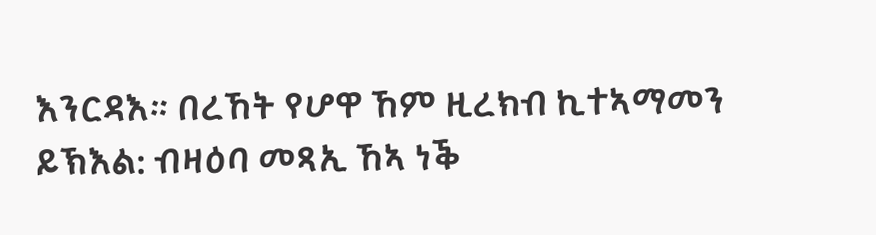እንርዳእ። በረኸት የሆዋ ኸም ዚረክብ ኪተኣማመን ይኽእል: ብዛዕባ መጻኢ ኸኣ ነቕ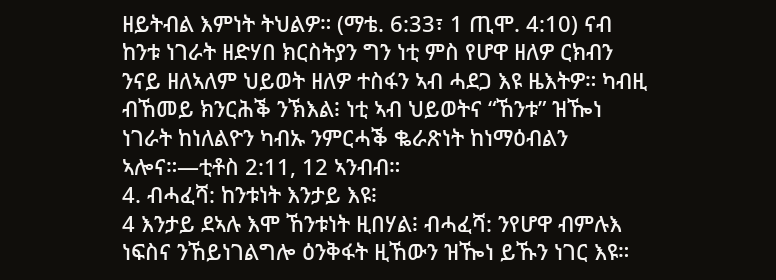ዘይትብል እምነት ትህልዎ። (ማቴ. 6:33፣ 1 ጢሞ. 4:10) ናብ ከንቱ ነገራት ዘድሃበ ክርስትያን ግን ነቲ ምስ የሆዋ ዘለዎ ርክብን ንናይ ዘለኣለም ህይወት ዘለዎ ተስፋን ኣብ ሓደጋ እዩ ዜእትዎ። ካብዚ ብኸመይ ክንርሕቕ ንኽእል፧ ነቲ ኣብ ህይወትና “ኸንቱ” ዝዀነ ነገራት ከነለልዮን ካብኡ ንምርሓቕ ቈራጽነት ከነማዕብልን ኣሎና።—ቲቶስ 2:11, 12 ኣንብብ።
4. ብሓፈሻ: ከንቱነት እንታይ እዩ፧
4 እንታይ ደኣሉ እሞ ኸንቱነት ዚበሃል፧ ብሓፈሻ: ንየሆዋ ብምሉእ ነፍስና ንኸይነገልግሎ ዕንቅፋት ዚኸውን ዝዀነ ይኹን ነገር እዩ።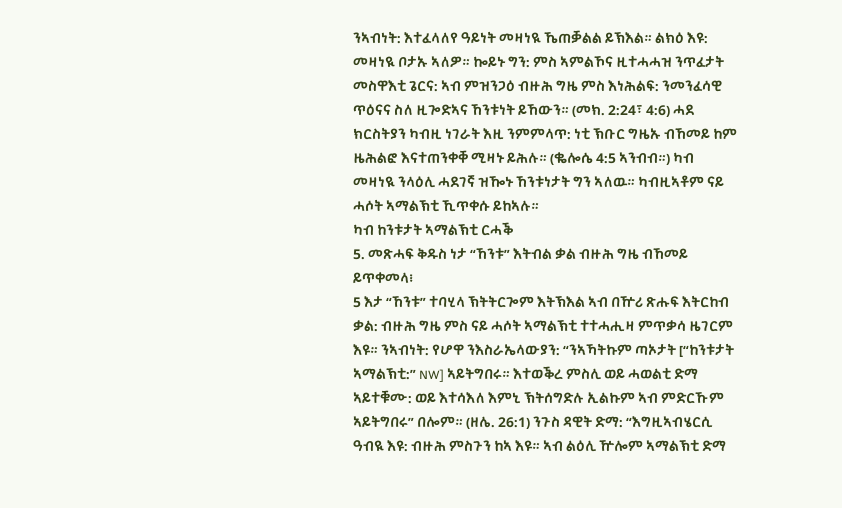ንኣብነት: እተፈላለየ ዓይነት መዛነዪ ኼጠቓልል ይኽእል። ልክዕ እዩ: መዛነዪ ቦታኡ ኣለዎ። ኰይኑ ግን: ምስ ኣምልኾና ዚተሓሓዝ ንጥፈታት መስዋእቲ ጌርና: ኣብ ምዝንጋዕ ብዙሕ ግዜ ምስ እነሕልፍ: ንመንፈሳዊ ጥዕናና ስለ ዚጐድኣና ኸንቱነት ይኸውን። (መክ. 2:24፣ 4:6) ሓደ ክርስትያን ካብዚ ነገራት እዚ ንምምላጥ: ነቲ ኽቡር ግዜኡ ብኸመይ ከም ዜሕልፎ እናተጠንቀቐ ሚዛኑ ይሕሉ። (ቈሎሴ 4:5 ኣንብብ።) ካብ መዛነዪ ንላዕሊ ሓደገኛ ዝዀኑ ኸንቱነታት ግን ኣለዉ። ካብዚኣቶም ናይ ሓሶት ኣማልኽቲ ኺጥቀሱ ይከኣሉ።
ካብ ከንቱታት ኣማልኽቲ ርሓቕ
5. መጽሓፍ ቅዱስ ነታ “ኸንቱ” እትብል ቃል ብዙሕ ግዜ ብኸመይ ይጥቀመላ፧
5 እታ “ኸንቱ” ተባሂላ ኽትትርጐም እትኽእል ኣብ በዅሪ ጽሑፍ እትርከብ ቃል: ብዙሕ ግዜ ምስ ናይ ሓሶት ኣማልኽቲ ተተሓሒዛ ምጥቃሳ ዜገርም እዩ። ንኣብነት: የሆዋ ንእስራኤላውያን: “ንኣኻትኩም ጣኦታት [“ከንቱታት ኣማልኽቲ:” NW] ኣይትግበሩ። እተወቕረ ምስሊ ወይ ሓወልቲ ድማ ኣይተቑሙ: ወይ እተሳእለ እምኒ ኽትሰግድሉ ኢልኩም ኣብ ምድርኹም ኣይትግበሩ” በሎም። (ዘሌ. 26:1) ንጉስ ዳዊት ድማ: “እግዚኣብሄርሲ ዓብዪ እዩ: ብዙሕ ምስጉን ከኣ እዩ። ኣብ ልዕሊ ዅሎም ኣማልኽቲ ድማ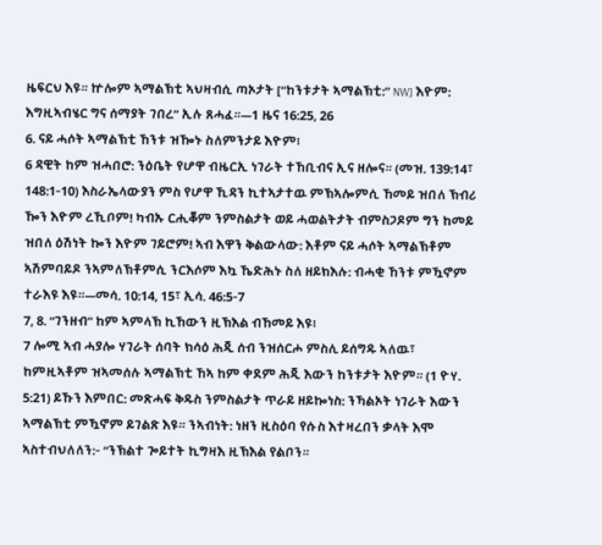ዜፍርህ እዩ። ኵሎም ኣማልኽቲ ኣህዛብሲ ጣኦታት [“ከንቱታት ኣማልኽቲ:” NW] እዮም: እግዚኣብሄር ግና ሰማያት ገበረ” ኢሉ ጸሓፈ።—1 ዜና 16:25, 26
6. ናይ ሓሶት ኣማልኽቲ ኸንቱ ዝዀኑ ስለምንታይ እዮም፧
6 ዳዊት ከም ዝሓበሮ: ንዕቤት የሆዋ ብዜርኢ ነገራት ተኸቢብና ኢና ዘሎና። (መዝ. 139:14፣ 148:1-10) እስራኤላውያን ምስ የሆዋ ኺዳን ኪተኣታተዉ ምኽኣሎምሲ ኸመይ ዝበለ ኽብሪ ዀን እዮም ረኺቦም! ካብኡ ርሒቖም ንምስልታት ወይ ሓወልትታት ብምስጋዶም ግን ከመይ ዝበለ ዕሽነት ኰን እዮም ገይሮም! ኣብ እዋን ቅልውላው: እቶም ናይ ሓሶት ኣማልኽቶም ኣሽምባይዶ ንኣምለኽቶምሲ ንርእሶም እኳ ኼድሕኑ ስለ ዘይክእሉ: ብሓቂ ኸንቱ ምዃኖም ተራእዩ እዩ።—መሳ. 10:14, 15፣ ኢሳ. 46:5-7
7, 8. “ገንዘብ” ከም ኣምላኽ ኪኸውን ዚኽእል ብኸመይ እዩ፧
7 ሎሚ ኣብ ሓያሎ ሃገራት ሰባት ክሳዕ ሕጂ ሰብ ንዝሰርሖ ምስሊ ይሰግዱ ኣለዉ፣ ከምዚኣቶም ዝኣመሰሉ ኣማልኽቲ ኸኣ ከም ቀደም ሕጂ እውን ከንቱታት እዮም። (1 ዮሃ. 5:21) ይኹን እምበር: መጽሓፍ ቅዱስ ንምስልታት ጥራይ ዘይኰነስ: ንኻልኦት ነገራት እውን ኣማልኽቲ ምዃኖም ይገልጽ እዩ። ንኣብነት: ነዘን ዚስዕባ የሱስ እተዛረበን ቃላት እሞ ኣስተብህለለን:- “ንኽልተ ጐይተት ኪግዛእ ዚኽእል የልቦን።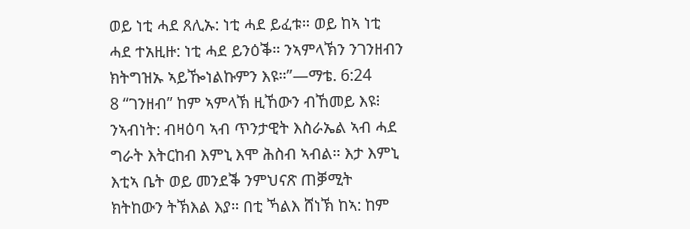ወይ ነቲ ሓደ ጸሊኡ: ነቲ ሓደ ይፈቱ። ወይ ከኣ ነቲ ሓደ ተአዚዙ: ነቲ ሓደ ይንዕቕ። ንኣምላኽን ንገንዘብን ክትግዝኡ ኣይዀነልኩምን እዩ።”—ማቴ. 6:24
8 “ገንዘብ” ከም ኣምላኽ ዚኸውን ብኸመይ እዩ፧ ንኣብነት: ብዛዕባ ኣብ ጥንታዊት እስራኤል ኣብ ሓደ ግራት እትርከብ እምኒ እሞ ሕስብ ኣብል። እታ እምኒ እቲኣ ቤት ወይ መንደቕ ንምህናጽ ጠቓሚት ክትከውን ትኽእል እያ። በቲ ኻልእ ሸነኽ ከኣ: ከም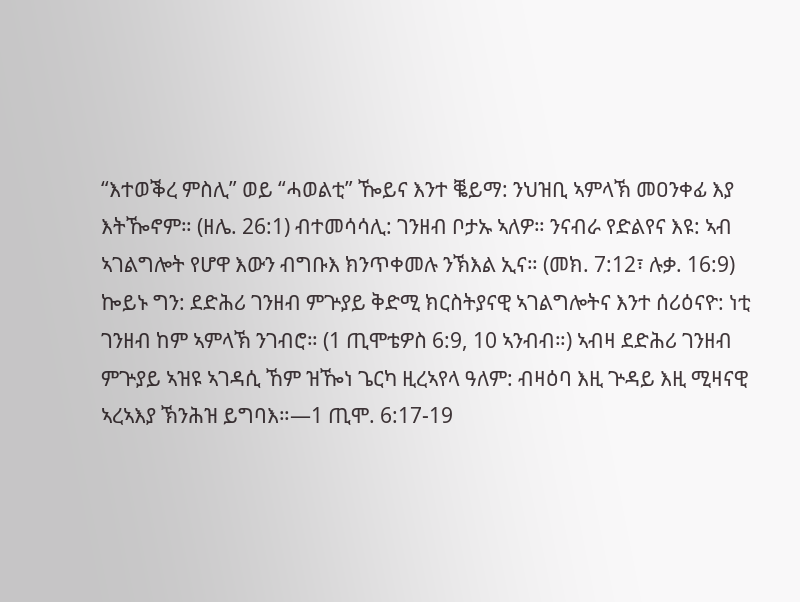“እተወቕረ ምስሊ” ወይ “ሓወልቲ” ዀይና እንተ ቘይማ: ንህዝቢ ኣምላኽ መዐንቀፊ እያ እትዀኖም። (ዘሌ. 26:1) ብተመሳሳሊ: ገንዘብ ቦታኡ ኣለዎ። ንናብራ የድልየና እዩ: ኣብ ኣገልግሎት የሆዋ እውን ብግቡእ ክንጥቀመሉ ንኽእል ኢና። (መክ. 7:12፣ ሉቃ. 16:9) ኰይኑ ግን: ደድሕሪ ገንዘብ ምጕያይ ቅድሚ ክርስትያናዊ ኣገልግሎትና እንተ ሰሪዕናዮ: ነቲ ገንዘብ ከም ኣምላኽ ንገብሮ። (1 ጢሞቴዎስ 6:9, 10 ኣንብብ።) ኣብዛ ደድሕሪ ገንዘብ ምጕያይ ኣዝዩ ኣገዳሲ ኸም ዝዀነ ጌርካ ዚረኣየላ ዓለም: ብዛዕባ እዚ ጕዳይ እዚ ሚዛናዊ ኣረኣእያ ኽንሕዝ ይግባእ።—1 ጢሞ. 6:17-19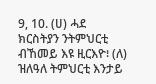9, 10. (ሀ) ሓደ ክርስትያን ንትምህርቲ ብኸመይ እዩ ዚርእዮ፧ (ለ) ዝለዓለ ትምህርቲ እንታይ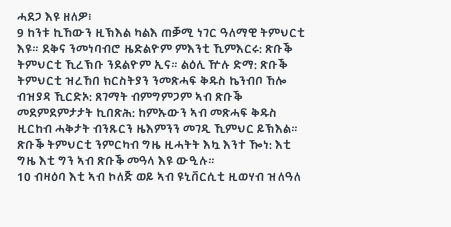ሓደጋ እዩ ዘለዎ፧
9 ከንቱ ኪኸውን ዚኽእል ካልእ ጠቓሚ ነገር ዓለማዊ ትምህርቲ እዩ። ደቅና ንመነባብሮ ዜድልዮም ምእንቲ ኺምእርሩ: ጽቡቕ ትምህርቲ ኺረኽቡ ንደልዮም ኢና። ልዕሊ ዅሉ ድማ: ጽቡቕ ትምህርቲ ዝረኸበ ክርስትያን ንመጽሓፍ ቅዱስ ኬንብቦ ኸሎ ብዝያዳ ኺርድኦ: ጸገማት ብምግምጋም ኣብ ጽቡቕ መደምደምታታት ኪበጽሕ: ከምኡውን ኣብ መጽሓፍ ቅዱስ ዚርከብ ሓቅታት ብንጹርን ዜእምንን መገዲ ኺምህር ይኽእል። ጽቡቕ ትምህርቲ ንምርካብ ግዜ ዚሓትት እኳ እንተ ዀነ: እቲ ግዜ እቲ ግን ኣብ ጽቡቕ መዓላ እዩ ውዒሉ።
10 ብዛዕባ እቲ ኣብ ኮለጅ ወይ ኣብ ዩኒቨርሲቲ ዚወሃብ ዝለዓለ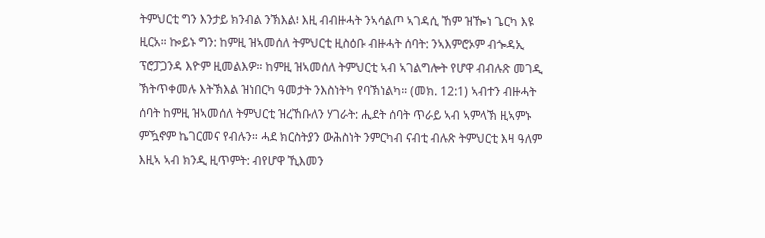ትምህርቲ ግን እንታይ ክንብል ንኽእል፧ እዚ ብብዙሓት ንኣሳልጦ ኣገዳሲ ኸም ዝዀነ ጌርካ እዩ ዚርአ። ኰይኑ ግን: ከምዚ ዝኣመሰለ ትምህርቲ ዚስዕቡ ብዙሓት ሰባት: ንኣእምሮኦም ብጐዳኢ ፕሮፓጋንዳ እዮም ዚመልእዎ። ከምዚ ዝኣመሰለ ትምህርቲ ኣብ ኣገልግሎት የሆዋ ብብሉጽ መገዲ ኽትጥቀመሉ እትኽእል ዝነበርካ ዓመታት ንእስነትካ የባኽነልካ። (መክ. 12:1) ኣብተን ብዙሓት ሰባት ከምዚ ዝኣመሰለ ትምህርቲ ዝረኸቡለን ሃገራት: ሒደት ሰባት ጥራይ ኣብ ኣምላኽ ዚኣምኑ ምዃኖም ኬገርመና የብሉን። ሓደ ክርስትያን ውሕስነት ንምርካብ ናብቲ ብሉጽ ትምህርቲ እዛ ዓለም እዚኣ ኣብ ክንዲ ዚጥምት: ብየሆዋ ኺእመን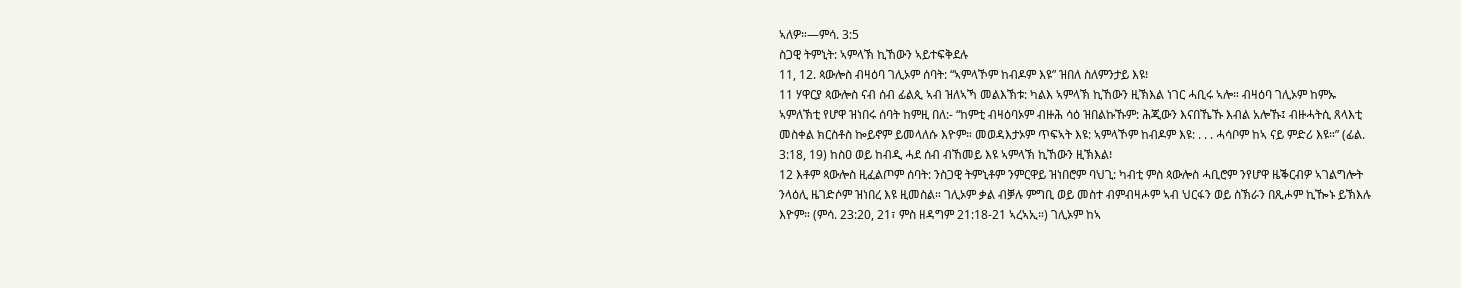ኣለዎ።—ምሳ. 3:5
ስጋዊ ትምኒት: ኣምላኽ ኪኸውን ኣይተፍቅደሉ
11, 12. ጳውሎስ ብዛዕባ ገሊኦም ሰባት: “ኣምላኾም ከብዶም እዩ” ዝበለ ስለምንታይ እዩ፧
11 ሃዋርያ ጳውሎስ ናብ ሰብ ፊልጲ ኣብ ዝለኣኻ መልእኽቱ: ካልእ ኣምላኽ ኪኸውን ዚኽእል ነገር ሓቢሩ ኣሎ። ብዛዕባ ገሊኦም ከምኡ ኣምለኽቲ የሆዋ ዝነበሩ ሰባት ከምዚ በለ:- “ከምቲ ብዛዕባኦም ብዙሕ ሳዕ ዝበልኩኹም: ሕጂውን እናበኼኹ እብል አሎኹ፤ ብዙሓትሲ ጸላእቲ መስቀል ክርስቶስ ኰይኖም ይመላለሱ እዮም። መወዳእታኦም ጥፍኣት እዩ: ኣምላኾም ከብዶም እዩ: . . . ሓሳቦም ከኣ ናይ ምድሪ እዩ።” (ፊል. 3:18, 19) ከስዐ ወይ ከብዲ ሓደ ሰብ ብኸመይ እዩ ኣምላኽ ኪኸውን ዚኽእል፧
12 እቶም ጳውሎስ ዚፈልጦም ሰባት: ንስጋዊ ትምኒቶም ንምርዋይ ዝነበሮም ባህጊ: ካብቲ ምስ ጳውሎስ ሓቢሮም ንየሆዋ ዜቕርብዎ ኣገልግሎት ንላዕሊ ዜገድሶም ዝነበረ እዩ ዚመስል። ገሊኦም ቃል ብቓሉ ምግቢ ወይ መስተ ብምብዛሖም ኣብ ህርፋን ወይ ስኽራን በጺሖም ኪዀኑ ይኽእሉ እዮም። (ምሳ. 23:20, 21፣ ምስ ዘዳግም 21:18-21 ኣረኣኢ።) ገሊኦም ከኣ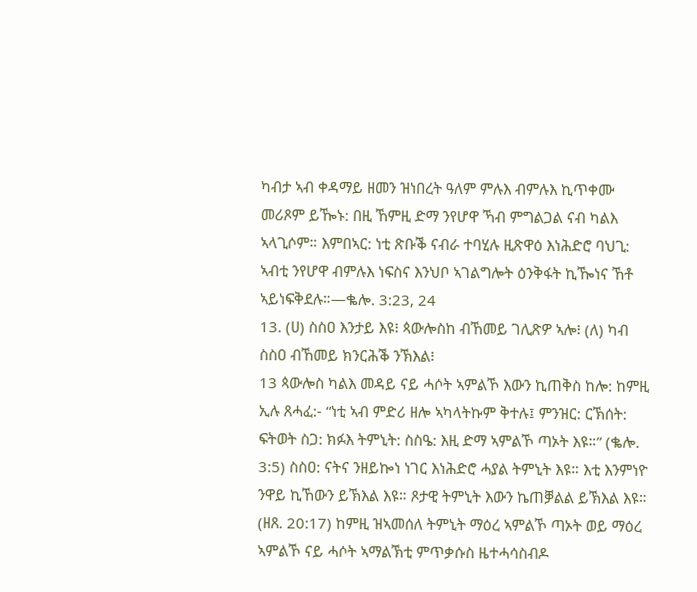ካብታ ኣብ ቀዳማይ ዘመን ዝነበረት ዓለም ምሉእ ብምሉእ ኪጥቀሙ መሪጾም ይዀኑ: በዚ ኸምዚ ድማ ንየሆዋ ኻብ ምግልጋል ናብ ካልእ ኣላጊሶም። እምበኣር: ነቲ ጽቡቕ ናብራ ተባሂሉ ዚጽዋዕ እነሕድሮ ባህጊ: ኣብቲ ንየሆዋ ብምሉእ ነፍስና እንህቦ ኣገልግሎት ዕንቅፋት ኪዀነና ኸቶ ኣይነፍቅደሉ።—ቈሎ. 3:23, 24
13. (ሀ) ስስዐ እንታይ እዩ፧ ጳውሎስከ ብኸመይ ገሊጽዎ ኣሎ፧ (ለ) ካብ ስስዐ ብኸመይ ክንርሕቕ ንኽእል፧
13 ጳውሎስ ካልእ መዳይ ናይ ሓሶት ኣምልኾ እውን ኪጠቅስ ከሎ: ከምዚ ኢሉ ጸሓፈ:- “ነቲ ኣብ ምድሪ ዘሎ ኣካላትኩም ቅተሉ፤ ምንዝር: ርኽሰት: ፍትወት ስጋ: ክፉእ ትምኒት: ስስዔ: እዚ ድማ ኣምልኾ ጣኦት እዩ።” (ቈሎ. 3:5) ስስዐ: ናትና ንዘይኰነ ነገር እነሕድሮ ሓያል ትምኒት እዩ። እቲ እንምነዮ ንዋይ ኪኸውን ይኽእል እዩ። ጾታዊ ትምኒት እውን ኬጠቓልል ይኽእል እዩ። (ዘጸ. 20:17) ከምዚ ዝኣመሰለ ትምኒት ማዕረ ኣምልኾ ጣኦት ወይ ማዕረ ኣምልኾ ናይ ሓሶት ኣማልኽቲ ምጥቃሱስ ዜተሓሳስብዶ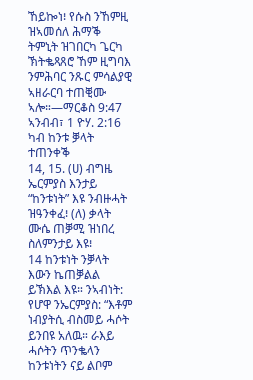ኸይኰነ፧ የሱስ ንኸምዚ ዝኣመሰለ ሕማቕ ትምኒት ዝገበርካ ጌርካ ኽትቈጻጸሮ ኸም ዚግባእ ንምሕባር ንጹር ምሳልያዊ ኣዘራርባ ተጠቒሙ ኣሎ።—ማርቆስ 9:47 ኣንብብ፣ 1 ዮሃ. 2:16
ካብ ከንቱ ቓላት ተጠንቀቕ
14, 15. (ሀ) ብግዜ ኤርምያስ እንታይ “ከንቱነት” እዩ ንብዙሓት ዝዓንቀፈ፧ (ለ) ቃላት ሙሴ ጠቓሚ ዝነበረ ስለምንታይ እዩ፧
14 ከንቱነት ንቓላት እውን ኬጠቓልል ይኽእል እዩ። ንኣብነት: የሆዋ ንኤርምያስ: “እቶም ነብያትሲ ብስመይ ሓሶት ይንበዩ አለዉ። ራእይ ሓሶትን ጥንቈላን ከንቱነትን ናይ ልቦም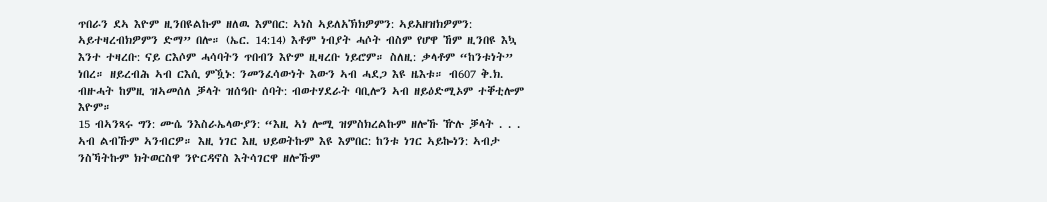ጥበራን ደኣ እዮም ዚንበዩልኩም ዘለዉ እምበር: ኣነስ ኣይለአኽክዎምን: ኣይአዘዝክዎምን: ኣይተዛረብክዎምን ድማ” በሎ። (ኤር. 14:14) እቶም ነብያት ሓሶት ብስም የሆዋ ኸም ዚንበዩ እኳ እንተ ተዛረቡ: ናይ ርእሶም ሓሳባትን ጥበብን እዮም ዚዛረቡ ነይሮም። ስለዚ: ቃላቶም “ከንቱነት” ነበረ። ዘይረብሕ ኣብ ርእሲ ምዃኑ: ንመንፈሳውነት እውን ኣብ ሓደጋ እዩ ዜእቱ። ብ607 ቅ.ክ. ብዙሓት ከምዚ ዝኣመሰለ ቓላት ዝሰዓቡ ሰባት: ብወተሃደራት ባቢሎን ኣብ ዘይዕድሚኦም ተቐቲሎም እዮም።
15 ብኣንጻሩ ግን: ሙሴ ንእስራኤላውያን: “እዚ ኣነ ሎሚ ዝምስክረልኩም ዘሎኹ ዅሉ ቓላት . . . ኣብ ልብኹም ኣንብርዎ። እዚ ነገር እዚ ህይወትኩም እዩ እምበር: ከንቱ ነገር ኣይኰነን: ኣብታ ንስኻትኩም ክትወርስዋ ንዮርዳኖስ እትሳገርዋ ዘሎኹም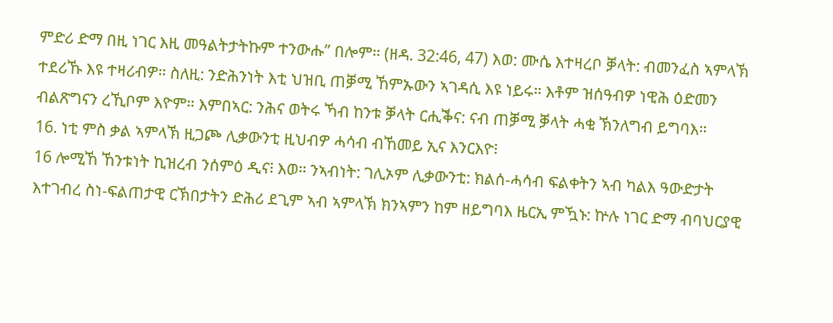ምድሪ ድማ በዚ ነገር እዚ መዓልትታትኩም ተንውሑ” በሎም። (ዘዳ. 32:46, 47) እወ: ሙሴ እተዛረቦ ቓላት: ብመንፈስ ኣምላኽ ተደሪኹ እዩ ተዛሪብዎ። ስለዚ: ንድሕንነት እቲ ህዝቢ ጠቓሚ ኸምኡውን ኣገዳሲ እዩ ነይሩ። እቶም ዝሰዓብዎ ነዊሕ ዕድመን ብልጽግናን ረኺቦም እዮም። እምበኣር: ንሕና ወትሩ ኻብ ከንቱ ቓላት ርሒቕና: ናብ ጠቓሚ ቓላት ሓቂ ኽንለግብ ይግባእ።
16. ነቲ ምስ ቃል ኣምላኽ ዚጋጮ ሊቃውንቲ ዚህብዎ ሓሳብ ብኸመይ ኢና እንርእዮ፧
16 ሎሚኸ ኸንቱነት ኪዝረብ ንሰምዕ ዲና፧ እወ። ንኣብነት: ገሊኦም ሊቃውንቲ: ክልሰ-ሓሳብ ፍልቀትን ኣብ ካልእ ዓውድታት እተገብረ ስነ-ፍልጠታዊ ርኽበታትን ድሕሪ ደጊም ኣብ ኣምላኽ ክንኣምን ከም ዘይግባእ ዜርኢ ምዃኑ: ኵሉ ነገር ድማ ብባህርያዊ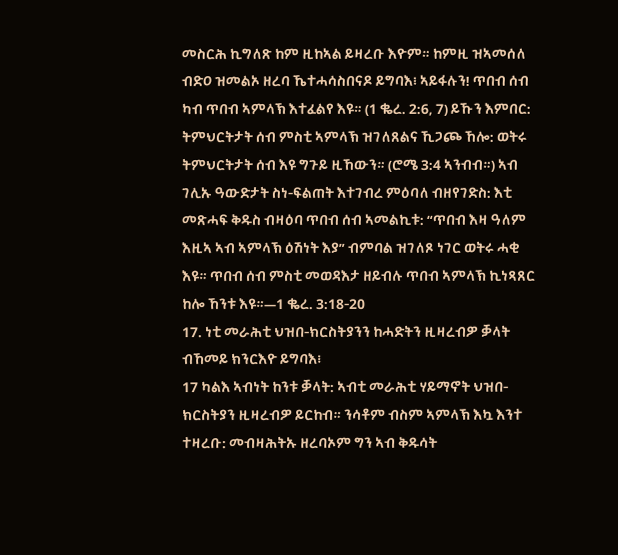መስርሕ ኪግለጽ ከም ዚከኣል ይዛረቡ እዮም። ከምዚ ዝኣመሰለ ብድዐ ዝመልኦ ዘረባ ኼተሓሳስበናዶ ይግባእ፧ ኣይፋሉን! ጥበብ ሰብ ካብ ጥበብ ኣምላኽ እተፈልየ እዩ። (1 ቈረ. 2:6, 7) ይኹን እምበር: ትምህርትታት ሰብ ምስቲ ኣምላኽ ዝገለጸልና ኺጋጮ ኸሎ: ወትሩ ትምህርትታት ሰብ እዩ ግጉይ ዚኸውን። (ሮሜ 3:4 ኣንብብ።) ኣብ ገሊኡ ዓውድታት ስነ-ፍልጠት እተገብረ ምዕባለ ብዘየገድስ: እቲ መጽሓፍ ቅዱስ ብዛዕባ ጥበብ ሰብ ኣመልኪቱ: “ጥበብ እዛ ዓለም እዚኣ ኣብ ኣምላኽ ዕሽነት እያ” ብምባል ዝገለጾ ነገር ወትሩ ሓቂ እዩ። ጥበብ ሰብ ምስቲ መወዳእታ ዘይብሉ ጥበብ ኣምላኽ ኪነጻጸር ከሎ ኸንቱ እዩ።—1 ቈረ. 3:18-20
17. ነቲ መራሕቲ ህዝበ-ክርስትያንን ከሓድትን ዚዛረብዎ ቓላት ብኸመይ ክንርእዮ ይግባእ፧
17 ካልእ ኣብነት ከንቱ ቓላት: ኣብቲ መራሕቲ ሃይማኖት ህዝበ-ክርስትያን ዚዛረብዎ ይርከብ። ንሳቶም ብስም ኣምላኽ እኳ እንተ ተዛረቡ: መብዛሕትኡ ዘረባኦም ግን ኣብ ቅዱሳት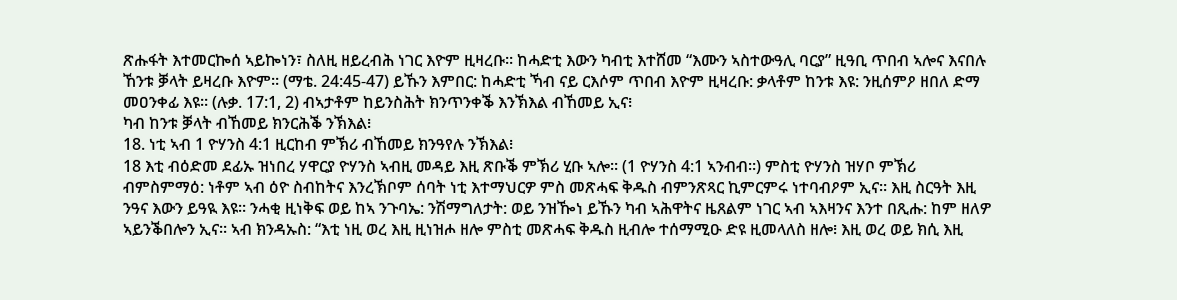ጽሑፋት እተመርኰሰ ኣይኰነን፣ ስለዚ ዘይረብሕ ነገር እዮም ዚዛረቡ። ከሓድቲ እውን ካብቲ እተሸመ “እሙን ኣስተውዓሊ ባርያ” ዚዓቢ ጥበብ ኣሎና እናበሉ ኸንቱ ቓላት ይዛረቡ እዮም። (ማቴ. 24:45-47) ይኹን እምበር: ከሓድቲ ኻብ ናይ ርእሶም ጥበብ እዮም ዚዛረቡ: ቃላቶም ከንቱ እዩ: ንዚሰምዖ ዘበለ ድማ መዐንቀፊ እዩ። (ሉቃ. 17:1, 2) ብኣታቶም ከይንስሕት ክንጥንቀቕ እንኽእል ብኸመይ ኢና፧
ካብ ከንቱ ቓላት ብኸመይ ክንርሕቕ ንኽእል፧
18. ነቲ ኣብ 1 ዮሃንስ 4:1 ዚርከብ ምኽሪ ብኸመይ ክንዓየሉ ንኽእል፧
18 እቲ ብዕድመ ደፊኡ ዝነበረ ሃዋርያ ዮሃንስ ኣብዚ መዳይ እዚ ጽቡቕ ምኽሪ ሂቡ ኣሎ። (1 ዮሃንስ 4:1 ኣንብብ።) ምስቲ ዮሃንስ ዝሃቦ ምኽሪ ብምስምማዕ: ነቶም ኣብ ዕዮ ስብከትና እንረኽቦም ሰባት ነቲ እተማህርዎ ምስ መጽሓፍ ቅዱስ ብምንጽጻር ኪምርምሩ ነተባብዖም ኢና። እዚ ስርዓት እዚ ንዓና እውን ይዓዪ እዩ። ንሓቂ ዚነቅፍ ወይ ከኣ ንጉባኤ: ንሽማግለታት: ወይ ንዝዀነ ይኹን ካብ ኣሕዋትና ዜጸልም ነገር ኣብ ኣእዛንና እንተ በጺሑ: ከም ዘለዎ ኣይንቕበሎን ኢና። ኣብ ክንዳኡስ: “እቲ ነዚ ወረ እዚ ዚነዝሖ ዘሎ ምስቲ መጽሓፍ ቅዱስ ዚብሎ ተሰማሚዑ ድዩ ዚመላለስ ዘሎ፧ እዚ ወረ ወይ ክሲ እዚ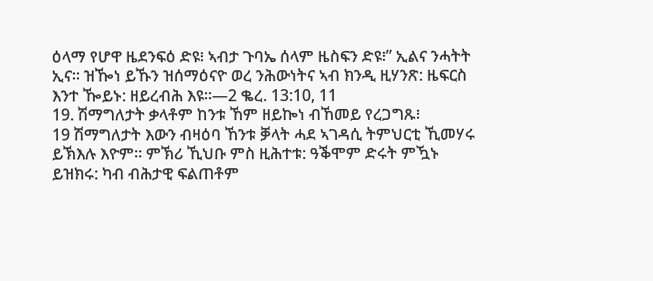ዕላማ የሆዋ ዜደንፍዕ ድዩ፧ ኣብታ ጉባኤ ሰላም ዜስፍን ድዩ፧” ኢልና ንሓትት ኢና። ዝዀነ ይኹን ዝሰማዕናዮ ወረ ንሕውነትና ኣብ ክንዲ ዚሃንጽ: ዜፍርስ እንተ ዀይኑ: ዘይረብሕ እዩ።—2 ቈረ. 13:10, 11
19. ሽማግለታት ቃላቶም ከንቱ ኸም ዘይኰነ ብኸመይ የረጋግጹ፧
19 ሽማግለታት እውን ብዛዕባ ኸንቱ ቓላት ሓደ ኣገዳሲ ትምህርቲ ኺመሃሩ ይኽእሉ እዮም። ምኽሪ ኺህቡ ምስ ዚሕተቱ: ዓቕሞም ድሩት ምዃኑ ይዝክሩ: ካብ ብሕታዊ ፍልጠቶም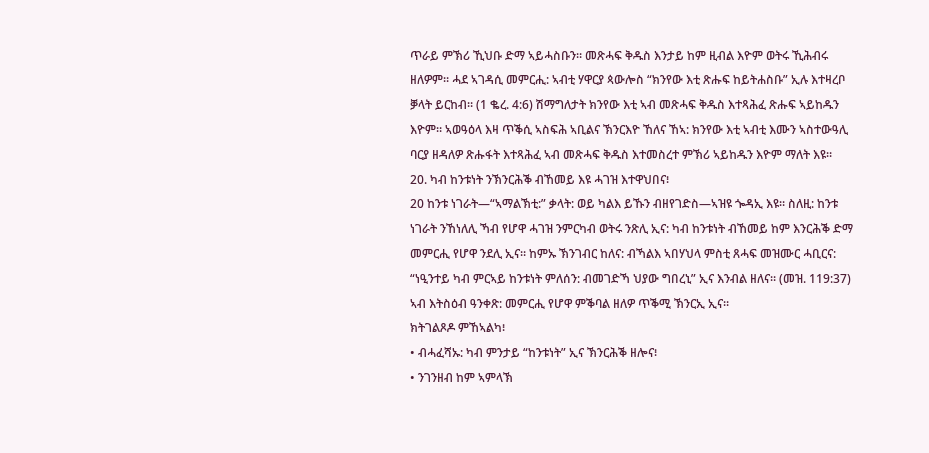ጥራይ ምኽሪ ኺህቡ ድማ ኣይሓስቡን። መጽሓፍ ቅዱስ እንታይ ከም ዚብል እዮም ወትሩ ኺሕብሩ ዘለዎም። ሓደ ኣገዳሲ መምርሒ: ኣብቲ ሃዋርያ ጳውሎስ “ክንየው እቲ ጽሑፍ ከይትሐስቡ” ኢሉ እተዛረቦ ቓላት ይርከብ። (1 ቈረ. 4:6) ሽማግለታት ክንየው እቲ ኣብ መጽሓፍ ቅዱስ እተጻሕፈ ጽሑፍ ኣይከዱን እዮም። ኣወዓዕላ እዛ ጥቕሲ ኣስፍሕ ኣቢልና ኽንርእዮ ኸለና ኸኣ: ክንየው እቲ ኣብቲ እሙን ኣስተውዓሊ ባርያ ዘዳለዎ ጽሑፋት እተጻሕፈ ኣብ መጽሓፍ ቅዱስ እተመስረተ ምኽሪ ኣይከዱን እዮም ማለት እዩ።
20. ካብ ከንቱነት ንኽንርሕቕ ብኸመይ እዩ ሓገዝ እተዋህበና፧
20 ከንቱ ነገራት—“ኣማልኽቲ:” ቃላት: ወይ ካልእ ይኹን ብዘየገድስ—ኣዝዩ ጐዳኢ እዩ። ስለዚ: ከንቱ ነገራት ንኸነለሊ ኻብ የሆዋ ሓገዝ ንምርካብ ወትሩ ንጽሊ ኢና: ካብ ከንቱነት ብኸመይ ከም እንርሕቕ ድማ መምርሒ የሆዋ ንደሊ ኢና። ከምኡ ኽንገብር ከለና: ብኻልእ ኣበሃህላ ምስቲ ጸሓፍ መዝሙር ሓቢርና: “ነዒንተይ ካብ ምርኣይ ከንቱነት ምለሰን: ብመገድኻ ህያው ግበረኒ” ኢና እንብል ዘለና። (መዝ. 119:37) ኣብ እትስዕብ ዓንቀጽ: መምርሒ የሆዋ ምቕባል ዘለዎ ጥቕሚ ኽንርኢ ኢና።
ክትገልጾዶ ምኸኣልካ፧
• ብሓፈሻኡ: ካብ ምንታይ “ከንቱነት” ኢና ኽንርሕቕ ዘሎና፧
• ንገንዘብ ከም ኣምላኽ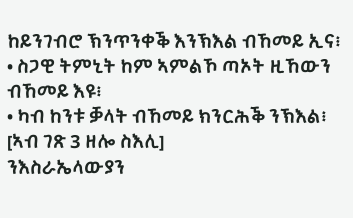ከይንገብሮ ኽንጥንቀቕ እንኽእል ብኸመይ ኢና፧
• ስጋዊ ትምኒት ከም ኣምልኾ ጣኦት ዚኸውን ብኸመይ እዩ፧
• ካብ ከንቱ ቓላት ብኸመይ ክንርሕቕ ንኽእል፧
[ኣብ ገጽ 3 ዘሎ ስእሊ]
ንእስራኤላውያን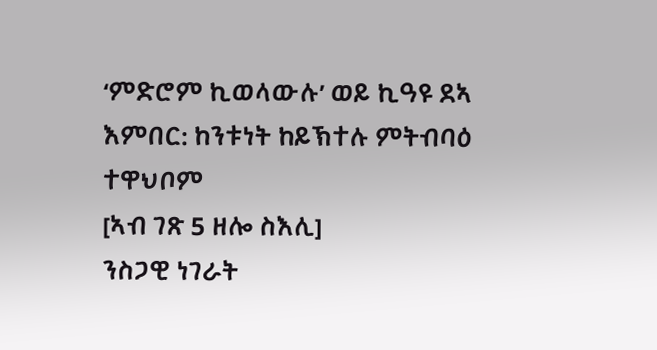‘ምድሮም ኪወላውሉ’ ወይ ኪዓዩ ደኣ እምበር: ከንቱነት ከይኽተሉ ምትብባዕ ተዋህቦም
[ኣብ ገጽ 5 ዘሎ ስእሊ]
ንስጋዊ ነገራት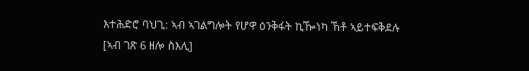እተሕድሮ ባህጊ: ኣብ ኣገልግሎት የሆዋ ዕንቅፋት ኪዀነካ ኸቶ ኣይተፍቅደሉ
[ኣብ ገጽ 6 ዘሎ ስእሊ]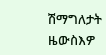ሽማግለታት ዜውስእዎ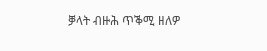ቓላት ብዙሕ ጥቕሚ ዘለዎ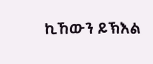ኪኸውን ይኽእል